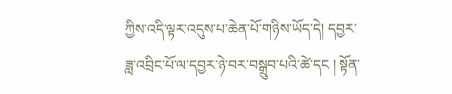ཀྱིས་འདི་ལྟར་འདུས་པ་ཆེན་པོ་གཉིས་ཡོད་དེ། དབྱར་ཟླ་འབྲིང་པོ་ལ་དབྱར་ཉེ་བར་བསྒྲུབ་པའི་ཚེ་དང ། སྟོན་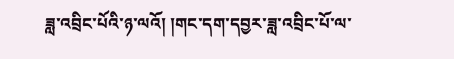ཟླ་འབྲིང་པོའི་ཉ་ལའོ། །གང་དག་དབྱར་ཟླ་འབྲིང་པོ་ལ་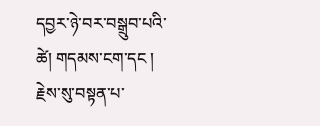དབྱར་ཉེ་བར་བསྒྲུབ་པའི་ཚེ། གདམས་ངག་དང ། རྗེས་སུ་བསྟན་པ་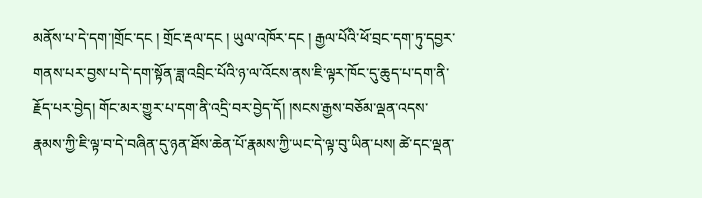མནོས་པ་དེ་དག་།གྲོང་དང ། གྲོང་རྡལ་དང ། ཡུལ་འཁོར་དང ། རྒྱལ་པོའི་ཕོ་བྲང་དག་ཏུ་དབྱར་གནས་པར་བྱས་པ་དེ་དག་སྟོན་ཟླ་འབྲིང་པོའི་ཉ་ལ་འོངས་ནས་ཇི་ལྟར་ཁོང་དུ་ཆུད་པ་དག་ནི་རྗོད་པར་བྱེད། གོང་མར་གྱུར་པ་དག་ནི་འདྲི་བར་བྱེད་དོ། །སངས་རྒྱས་བཅོམ་ལྡན་འདས་རྣམས་ཀྱི་ཇི་ལྟ་བ་དེ་བཞིན་དུ་ཉན་ཐོས་ཆེན་པོ་རྣམས་ཀྱི་ཡང་དེ་ལྟ་བུ་ཡིན་པས། ཚེ་དང་ལྡན་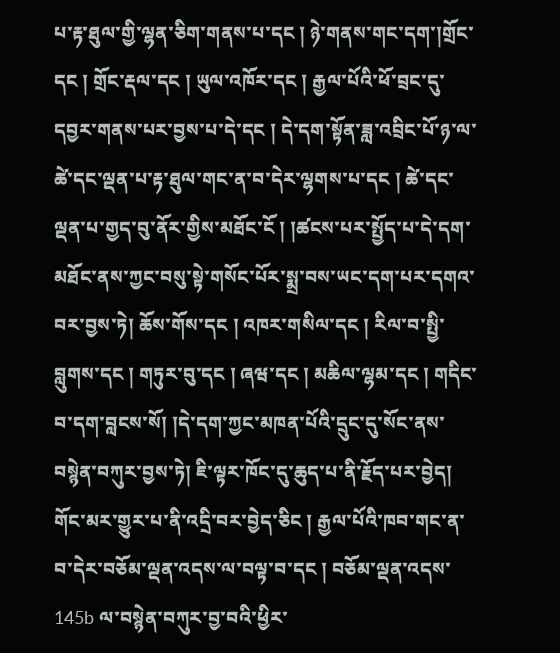པ་རྟ་ཐུལ་གྱི་ལྷན་ཅིག་གནས་པ་དང ། ཉེ་གནས་གང་དག་།གྲོང་དང ། གྲོང་རྡལ་དང ། ཡུལ་འཁོར་དང ། རྒྱལ་པོའི་ཕོ་བྲང་དུ་དབྱར་གནས་པར་བྱས་པ་དེ་དང ། དེ་དག་སྟོན་ཟླ་འབྲིང་པོ་ཉ་ལ་ཚེ་དང་ལྡན་པ་རྟ་ཐུལ་གང་ན་བ་དེར་ལྷགས་པ་དང ། ཚེ་དང་ལྡན་པ་གྱད་བུ་ནོར་གྱིས་མཐོང་ངོ ། །ཚངས་པར་སྤྱོད་པ་དེ་དག་མཐོང་ནས་ཀྱང་བསུ་སྟེ་གསོང་པོར་སྨྲ་བས་ཡང་དག་པར་དགའ་བར་བྱས་ཏེ། ཆོས་གོས་དང ། འཁར་གསིལ་དང ། རིལ་བ་སྤྱི་བླུགས་དང ། གཏུར་བུ་དང ། ཞཝ་དང ། མཆིལ་ལྷམ་དང ། གདིང་བ་དག་བླངས་སོ། །དེ་དག་ཀྱང་མཁན་པོའི་དྲུང་དུ་སོང་ནས་བསྙེན་བཀུར་བྱས་ཏེ། ཇི་ལྟར་ཁོང་དུ་ཆུད་པ་ནི་རྗོད་པར་བྱེད། གོང་མར་གྱུར་པ་ནི་འདྲི་བར་བྱེད་ཅིང ། རྒྱལ་པོའི་ཁབ་གང་ན་བ་དེར་བཅོམ་ལྡན་འདས་ལ་བལྟ་བ་དང ། བཅོམ་ལྡན་འདས་ 145b ལ་བསྙེན་བཀུར་བྱ་བའི་ཕྱིར་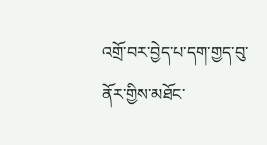འགྲོ་བར་བྱེད་པ་དག་གྱད་བུ་ནོར་གྱིས་མཐོང་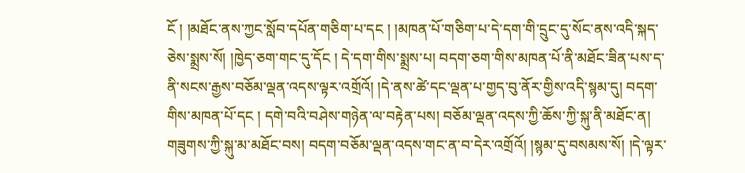ངོ ། །མཐོང་ནས་ཀྱང་སློབ་དཔོན་གཅིག་པ་དང ། །མཁན་པོ་གཅིག་པ་དེ་དག་གི་དྲུང་དུ་སོང་ནས་འདི་སྐད་ཅེས་སྨྲས་སོ། །ཁྱེད་ཅག་གང་དུ་དོང ། དེ་དག་གིས་སྨྲས་པ། བདག་ཅག་གིས་མཁན་པོ་ནི་མཐོང་ཟིན་པས་ད་ནི་སངས་རྒྱས་བཅོམ་ལྡན་འདས་ལྟར་འགྲོའོ། །དེ་ནས་ཚེ་དང་ལྡན་པ་གྱད་བུ་ནོར་གྱིས་འདི་སྙམ་དུ། བདག་གིས་མཁན་པོ་དང ། དགེ་བའི་བཤེས་གཉེན་ལ་བརྟེན་པས། བཅོམ་ལྡན་འདས་ཀྱི་ཆོས་ཀྱི་སྐུ་ནི་མཐོང་ན། གཟུགས་ཀྱི་སྐུ་མ་མཐོང་བས། བདག་བཅོམ་ལྡན་འདས་གང་ན་བ་དེར་འགྲོའོ། །སྙམ་དུ་བསམས་སོ། །དེ་ལྟར་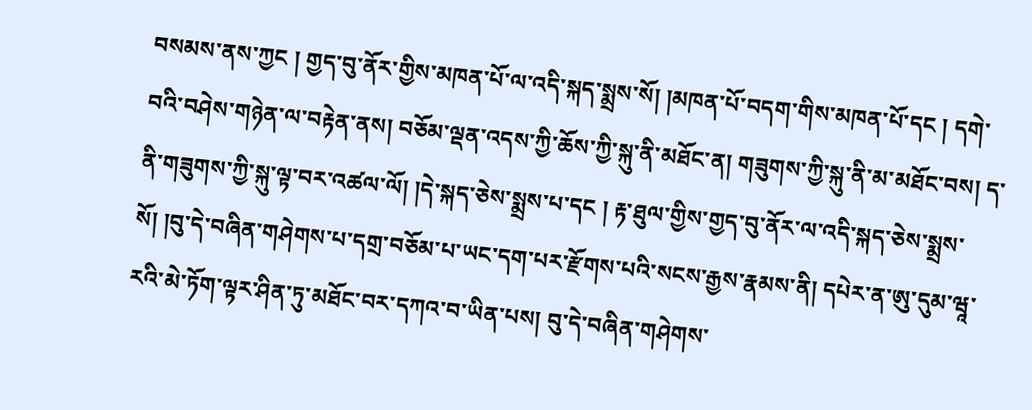བསམས་ནས་ཀྱང ། གྱད་བུ་ནོར་གྱིས་མཁན་པོ་ལ་འདི་སྐད་སྨྲས་སོ། །མཁན་པོ་བདག་གིས་མཁན་པོ་དང ། དགེ་བའི་བཤེས་གཉེན་ལ་བརྟེན་ནས། བཅོམ་ལྡན་འདས་ཀྱི་ཆོས་ཀྱི་སྐུ་ནི་མཐོང་ན། གཟུགས་ཀྱི་སྐུ་ནི་མ་མཐོང་བས། ད་ནི་གཟུགས་ཀྱི་སྐུ་ལྟ་བར་འཚལ་ལོ། །དེ་སྐད་ཅེས་སྨྲས་པ་དང ། རྟ་ཐུལ་གྱིས་གྱད་བུ་ནོར་ལ་འདི་སྐད་ཅེས་སྨྲས་སོ། །བུ་དེ་བཞིན་གཤེགས་པ་དགྲ་བཅོམ་པ་ཡང་དག་པར་རྫོགས་པའི་སངས་རྒྱས་རྣམས་ནི། དཔེར་ན་ཨུ་དུམ་ཝཱ་རའི་མེ་ཏོག་ལྟར་ཤིན་ཏུ་མཐོང་བར་དཀའ་བ་ཡིན་པས། བུ་དེ་བཞིན་གཤེགས་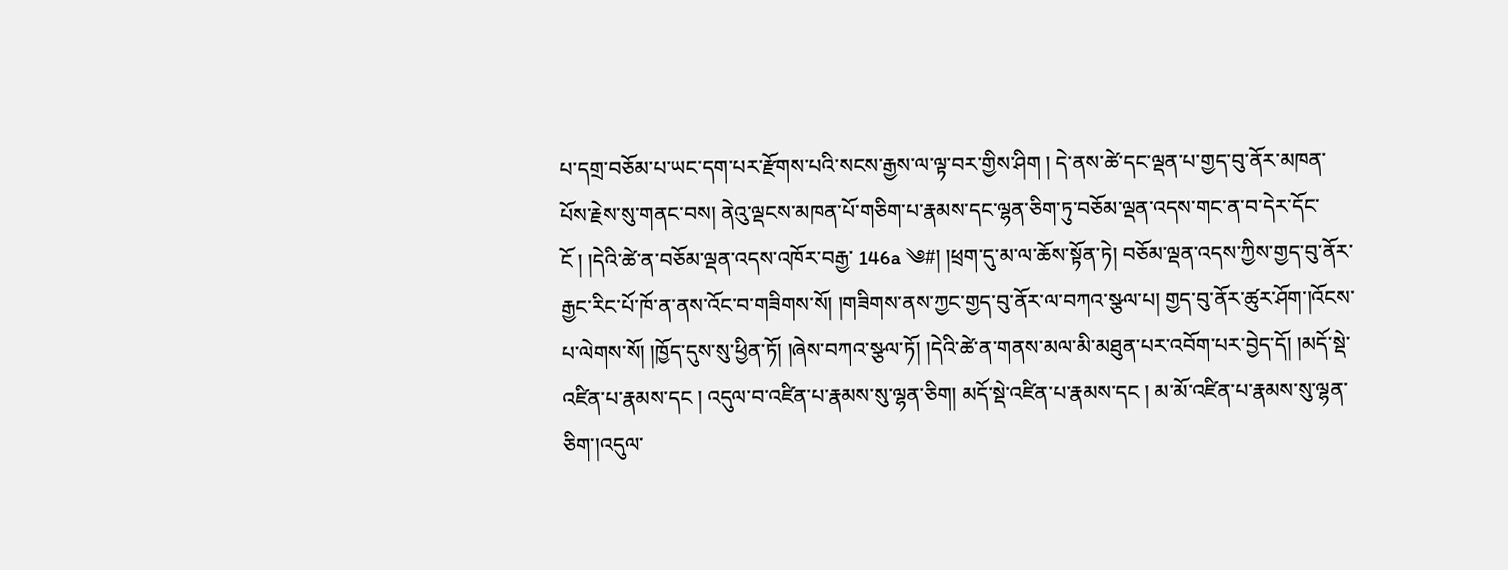པ་དགྲ་བཅོམ་པ་ཡང་དག་པར་རྫོགས་པའི་སངས་རྒྱས་ལ་ལྟ་བར་གྱིས་ཤིག ། དེ་ནས་ཚེ་དང་ལྡན་པ་གྱད་བུ་ནོར་མཁན་པོས་རྗེས་སུ་གནང་བས། ནེའུ་ལྡངས་མཁན་པོ་གཅིག་པ་རྣམས་དང་ལྷན་ཅིག་ཏུ་བཅོམ་ལྡན་འདས་གང་ན་བ་དེར་དོང་ངོ ། །དེའི་ཚེ་ན་བཅོམ་ལྡན་འདས་འཁོར་བརྒྱ་ 146a ༄#། །ཕྲག་དུ་མ་ལ་ཆོས་སྟོན་ཏེ། བཅོམ་ལྡན་འདས་ཀྱིས་གྱད་བུ་ནོར་རྒྱང་རིང་པོ་ཁོ་ན་ནས་འོང་བ་གཟིགས་སོ། །གཟིགས་ནས་ཀྱང་གྱད་བུ་ནོར་ལ་བཀའ་སྩལ་པ། གྱད་བུ་ནོར་ཚུར་ཤོག་།འོངས་པ་ལེགས་སོ། །ཁྱོད་དུས་སུ་ཕྱིན་ཏོ། །ཞེས་བཀའ་སྩལ་ཏོ། །དེའི་ཚེ་ན་གནས་མལ་མི་མཐུན་པར་འབོག་པར་བྱེད་དོ། །མདོ་སྡེ་འཛིན་པ་རྣམས་དང ། འདུལ་བ་འཛིན་པ་རྣམས་སུ་ལྷན་ཅིག། མདོ་སྡེ་འཛིན་པ་རྣམས་དང ། མ་མོ་འཛིན་པ་རྣམས་སུ་ལྷན་ཅིག་།འདུལ་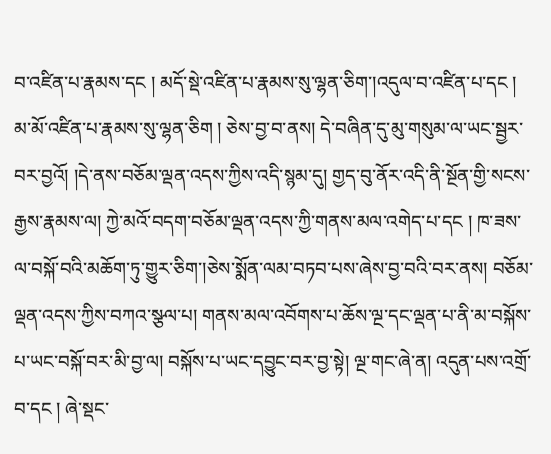བ་འཛིན་པ་རྣམས་དང ། མདོ་སྡེ་འཛིན་པ་རྣམས་སུ་ལྷན་ཅིག་།འདུལ་བ་འཛིན་པ་དང ། མ་མོ་འཛིན་པ་རྣམས་སུ་ལྷན་ཅིག ། ཅེས་བྱ་བ་ནས། དེ་བཞིན་དུ་མུ་གསུམ་ལ་ཡང་སྦྱར་བར་བྱའོ། །དེ་ནས་བཅོམ་ལྡན་འདས་ཀྱིས་འདི་སྙམ་དུ། གྱད་བུ་ནོར་འདི་ནི་སྔོན་གྱི་སངས་རྒྱས་རྣམས་ལ། ཀྱེ་མའོ་བདག་བཅོམ་ལྡན་འདས་ཀྱི་གནས་མལ་འགེད་པ་དང ། ཁ་ཟས་ལ་བསྐོ་བའི་མཆོག་ཏུ་གྱུར་ཅིག་།ཅེས་སྨོན་ལམ་བཏབ་པས་ཞེས་བྱ་བའི་བར་ནས། བཅོམ་ལྡན་འདས་ཀྱིས་བཀའ་སྩལ་པ། གནས་མལ་འབོགས་པ་ཆོས་ལྔ་དང་ལྡན་པ་ནི་མ་བསྐོས་པ་ཡང་བསྐོ་བར་མི་བྱ་ལ། བསྐོས་པ་ཡང་དབྱུང་བར་བྱ་སྟེ། ལྔ་གང་ཞེ་ན། འདུན་པས་འགྲོ་བ་དང ། ཞེ་སྡང་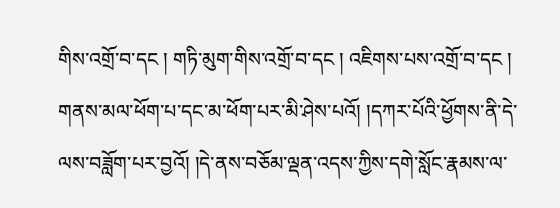གིས་འགྲོ་བ་དང ། གཏི་མུག་གིས་འགྲོ་བ་དང ། འཇིགས་པས་འགྲོ་བ་དང ། གནས་མལ་ཕོག་པ་དང་མ་ཕོག་པར་མི་ཤེས་པའོ། །དཀར་པོའི་ཕྱོགས་ནི་དེ་ལས་བཟློག་པར་བྱའོ། །དེ་ནས་བཅོམ་ལྡན་འདས་ཀྱིས་དགེ་སློང་རྣམས་ལ་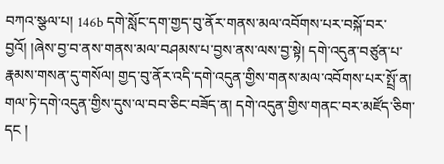བཀའ་སྩལ་པ། 146b དགེ་སློང་དག་གྱད་བུ་ནོར་གནས་མལ་འབོགས་པར་བསྐོ་བར་བྱའོ། །ཞེས་བྱ་བ་ནས་གནས་མལ་བཤམས་པ་བྱས་ནས་ལས་བྱ་སྟེ། དགེ་འདུན་བཙུན་པ་རྣམས་གསན་དུ་གསོལ། གྱད་བུ་ནོར་འདི་དགེ་འདུན་གྱིས་གནས་མལ་འབོགས་པར་སྤྲོ་ན། གལ་ཏེ་དགེ་འདུན་གྱིས་དུས་ལ་བབ་ཅིང་བཟོད་ན། དགེ་འདུན་གྱིས་གནང་བར་མཛོད་ཅིག་དང །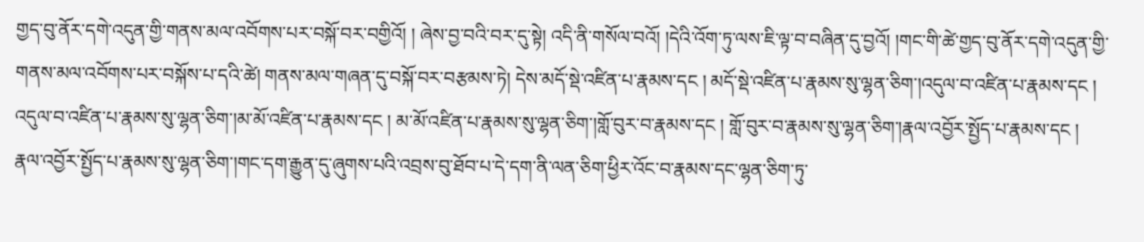གྱད་བུ་ནོར་དགེ་འདུན་གྱི་གནས་མལ་འབོགས་པར་བསྐོ་བར་བགྱིའོ། ། ཞེས་བྱ་བའི་བར་དུ་སྟེ། འདི་ནི་གསོལ་བའོ། །དེའི་འོག་ཏུ་ལས་ཇི་ལྟ་བ་བཞིན་དུ་བྱའོ། །གང་གི་ཚེ་གྱད་བུ་ནོར་དགེ་འདུན་གྱི་གནས་མལ་འབོགས་པར་བསྐོས་པ་དའི་ཚེ། གནས་མལ་གཞན་དུ་བསྐོ་བར་བརྩམས་ཏེ། དེས་མདོ་སྡེ་འཛིན་པ་རྣམས་དང ། མདོ་སྡེ་འཛིན་པ་རྣམས་སུ་ལྷན་ཅིག་།འདུལ་བ་འཛིན་པ་རྣམས་དང ། འདུལ་བ་འཛིན་པ་རྣམས་སུ་ལྷན་ཅིག་།མ་མོ་འཛིན་པ་རྣམས་དང ། མ་མོ་འཛིན་པ་རྣམས་སུ་ལྷན་ཅིག་།གློ་བུར་བ་རྣམས་དང ། གློ་བུར་བ་རྣམས་སུ་ལྷན་ཅིག་།རྣལ་འབྱོར་སྤྱོད་པ་རྣམས་དང ། རྣལ་འབྱོར་སྤྱོད་པ་རྣམས་སུ་ལྷན་ཅིག་།གང་དག་རྒྱུན་དུ་ཞུགས་པའི་འབྲས་བུ་ཐོབ་པ་དེ་དག་ནི་ལན་ཅིག་ཕྱིར་འོང་བ་རྣམས་དང་ལྷན་ཅིག་ཏུ་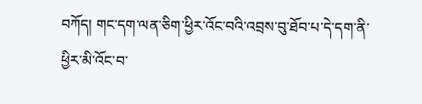བཀོད། གང་དག་ལན་ཅིག་ཕྱིར་འོང་བའི་འབྲས་བུ་ཐོབ་པ་དེ་དག་ནི་ཕྱིར་མི་འོང་བ་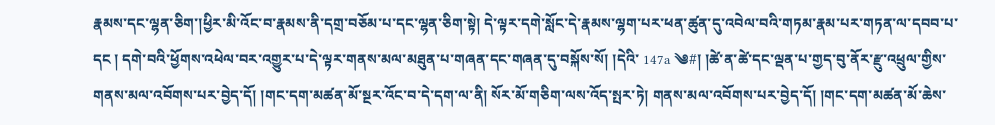རྣམས་དང་ལྷན་ཅིག་།ཕྱིར་མི་འོང་བ་རྣམས་ནི་དགྲ་བཅོམ་པ་དང་ལྷན་ཅིག་སྟེ། དེ་ལྟར་དགེ་སློང་དེ་རྣམས་ལྷག་པར་ཕན་ཚུན་དུ་འབེལ་བའི་གཏམ་རྣམ་པར་གཏན་ལ་དབབ་པ་དང ། དགེ་བའི་ཕྱོགས་འཕེལ་བར་འགྱུར་པ་དེ་ལྟར་གནས་མལ་མཐུན་པ་གཞན་དང་གཞན་དུ་བསྐོས་སོ། །དེའི་ 147a ༄#། །ཚེ་ན་ཚེ་དང་ལྡན་པ་གྱད་བུ་ནོར་རྫུ་འཕྲུལ་གྱིས་གནས་མལ་འབོགས་པར་བྱེད་དོ། །གང་དག་མཚན་མོ་སྔར་འོང་བ་དེ་དག་ལ་ནི། སོར་མོ་གཅིག་ལས་འོད་སྤར་ཏེ། གནས་མལ་འབོགས་པར་བྱེད་དོ། །གང་དག་མཚན་མོ་ཆེས་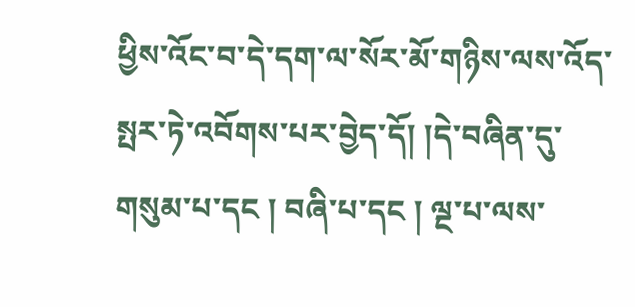ཕྱིས་འོང་བ་དེ་དག་ལ་སོར་མོ་གཉིས་ལས་འོད་སྤར་ཏེ་འབོགས་པར་བྱེད་དོ། །དེ་བཞིན་དུ་གསུམ་པ་དང ། བཞི་པ་དང ། ལྔ་པ་ལས་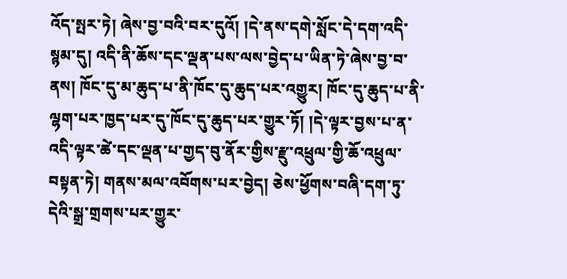འོད་སྤར་ཏེ། ཞེས་བྱ་བའི་བར་དུའོ། །དེ་ནས་དགེ་སློང་དེ་དག་འདི་སྙམ་དུ། འདི་ནི་ཆོས་དང་ལྡན་པས་ལས་བྱེད་པ་ཡིན་ཏེ་ཞེས་བྱ་བ་ནས། ཁོང་དུ་མ་ཆུད་པ་ནི་ཁོང་དུ་ཆུད་པར་འགྱུར། ཁོང་དུ་ཆུད་པ་ནི་ལྷག་པར་ཁྱད་པར་དུ་ཁོང་དུ་ཆུད་པར་གྱུར་ཏོ། །དེ་ལྟར་བྱས་པ་ན་འདི་ལྟར་ཚེ་དང་ལྡན་པ་གྱད་བུ་ནོར་གྱིས་རྫུ་འཕྲུལ་གྱི་ཆོ་འཕྲུལ་བསྟན་ཏེ། གནས་མལ་འབོགས་པར་བྱེད། ཅེས་ཕྱོགས་བཞི་དག་ཏུ་དེའི་སྒྲ་གྲགས་པར་གྱུར་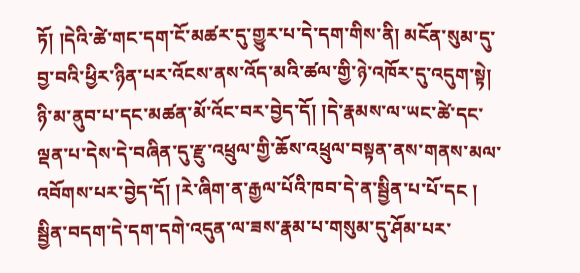ཏོ། །དེའི་ཚེ་གང་དག་ངོ་མཚར་དུ་གྱུར་པ་དེ་དག་གིས་ནི། མངོན་སུམ་དུ་བྱ་བའི་ཕྱིར་ཉིན་པར་འོངས་ནས་འོད་མའི་ཚལ་གྱི་ཉེ་འཁོར་དུ་འདུག་སྟེ། ཉི་མ་ནུབ་པ་དང་མཚན་མོ་འོང་བར་བྱེད་དོ། །དེ་རྣམས་ལ་ཡང་ཚེ་དང་ལྡན་པ་དེས་དེ་བཞིན་དུ་རྫུ་འཕྲུལ་གྱི་ཆོས་འཕྲུལ་བསྟན་ནས་གནས་མལ་འབོགས་པར་བྱེད་དོ། །རེ་ཞིག་ན་རྒྱལ་པོའི་ཁབ་དེ་ན་སྦྱིན་པ་པོ་དང ། སྦྱིན་བདག་དེ་དག་དགེ་འདུན་ལ་ཟས་རྣམ་པ་གསུམ་དུ་ཤོམ་པར་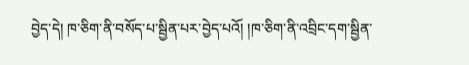བྱེད་དེ། ཁ་ཅིག་ནི་བསོད་པ་སྦྱིན་པར་བྱེད་པའོ། །ཁ་ཅིག་ནི་འབྲིང་དག་སྦྱིན་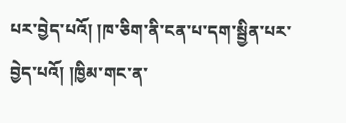པར་བྱེད་པའོ། །ཁ་ཅིག་ནི་ངན་པ་དག་སྦྱིན་པར་བྱེད་པའོ། །ཁྱིམ་གང་ན་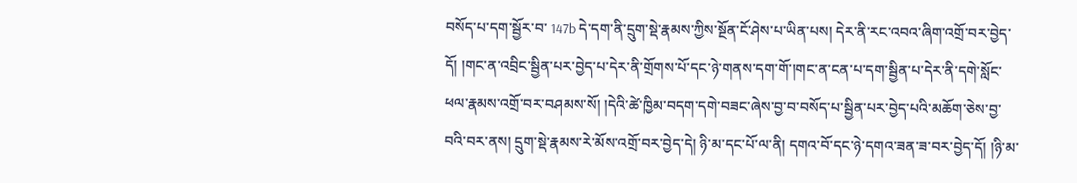བསོད་པ་དག་སྦྱོར་བ་ 147b དེ་དག་ནི་དྲུག་སྡེ་རྣམས་ཀྱིས་སྔོན་ངོ་ཤེས་པ་ཡིན་པས། དེར་ནི་རང་འབའ་ཞིག་འགྲོ་བར་བྱེད་དོ། །གང་ན་འབྲིང་སྦྱིན་པར་བྱེད་པ་དེར་ནི་གྲོགས་པོ་དང་ཉེ་གནས་དག་གོ་།གང་ན་ངན་པ་དག་སྦྱིན་པ་དེར་ནི་དགེ་སློང་ཕལ་རྣམས་འགྲོ་བར་བཤམས་སོ། །དེའི་ཚེ་ཁྱིམ་བདག་དགེ་བཟང་ཞེས་བྱ་བ་བསོད་པ་སྦྱིན་པར་བྱེད་པའི་མཆོག་ཅེས་བྱ་བའི་བར་ནས། དྲུག་སྡེ་རྣམས་རེ་མོས་འགྲོ་བར་བྱེད་དེ། ཉི་མ་དང་པོ་ལ་ནི། དགའ་བོ་དང་ཉེ་དགའ་ཟན་ཟ་བར་བྱེད་དོ། །ཉི་མ་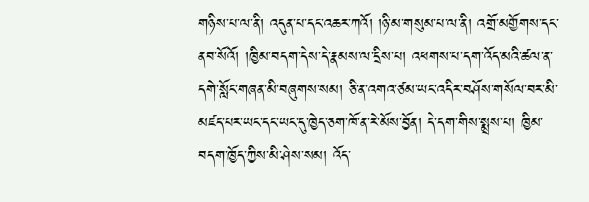གཉིས་པ་ལ་ནི། འདུན་པ་དང་འཆར་ཀའོ། །ཉི་མ་གསུམ་པ་ལ་ནི། འགྲོ་མགྱོགས་དང་ནབ་སོའོ། །ཁྱིམ་བདག་དེས་དེ་རྣམས་ལ་དྲིས་པ། འཕགས་པ་དག་འོད་མའི་ཚལ་ན་དགེ་སློང་གཞན་མི་བཞུགས་སམ། ཅི་ན་འགའ་ཙམ་ཡང་འདིར་བཤོས་གསོལ་བར་མི་མཛད་པར་ཡང་དང་ཡང་དུ་ཁྱེད་ཅག་ཁོ་ན་རེ་མོས་བྱོན། དེ་དག་གིས་སྨྲས་པ། ཁྱིམ་བདག་ཁྱོད་ཀྱིས་མི་ཤེས་སམ། འོད་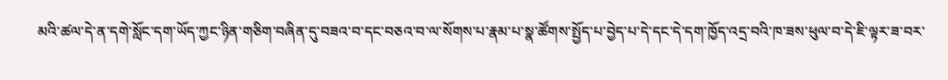མའི་ཚལ་དེ་ན་དགེ་སློང་དག་ཡོད་ཀྱང་ཉིན་གཅིག་བཞིན་དུ་བཟའ་བ་དང་བཅའ་བ་ལ་སོགས་པ་རྣམ་པ་སྣ་ཚོགས་སྤྱོད་པ་བྱེད་པ་དེ་དང་དེ་དག་ཁྱོད་འདྲ་བའི་ཁ་ཟས་ཕུལ་བ་དེ་ཇི་ལྟར་ཟ་བར་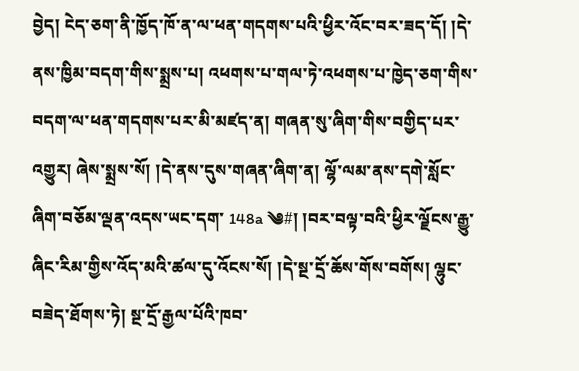བྱེད། ངེད་ཅག་ནི་ཁྱོད་ཁོ་ན་ལ་ཕན་གདགས་པའི་ཕྱིར་འོང་བར་ཟད་དོ། །དེ་ནས་ཁྱིམ་བདག་གིས་སྨྲས་པ། འཕགས་པ་གལ་ཏེ་འཕགས་པ་ཁྱེད་ཅག་གིས་བདག་ལ་ཕན་གདགས་པར་མི་མཛད་ན། གཞན་སུ་ཞིག་གིས་བགྱིད་པར་འགྱུར། ཞེས་སྨྲས་སོ། །དེ་ནས་དུས་གཞན་ཞིག་ན། ལྷོ་ལམ་ནས་དགེ་སློང་ཞིག་བཅོམ་ལྡན་འདས་ཡང་དག་ 148a ༄#། །བར་བལྟ་བའི་ཕྱིར་ལྗོངས་རྒྱུ་ཞིང་རིམ་གྱིས་འོད་མའི་ཚལ་དུ་འོངས་སོ། །དེ་སྔ་དྲོ་ཆོས་གོས་བགོས། ལྷུང་བཟེད་ཐོགས་ཏེ། སྔ་དྲོ་རྒྱལ་པོའི་ཁབ་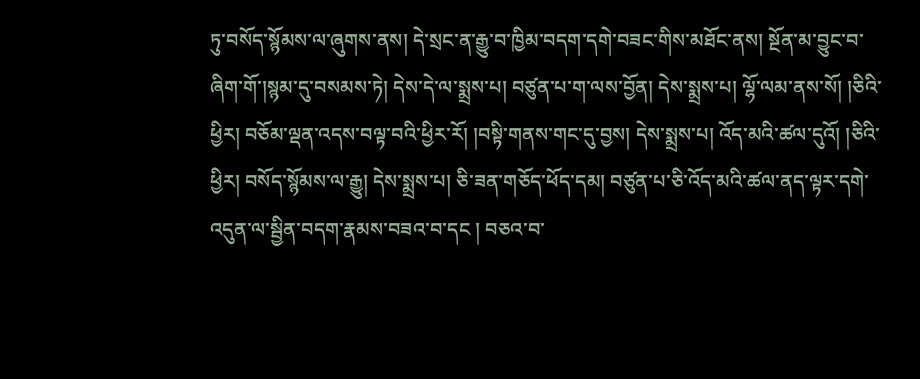ཏུ་བསོད་སྙོམས་ལ་ཞུགས་ནས། དེ་སྲང་ན་རྒྱུ་བ་ཁྱིམ་བདག་དགེ་བཟང་གིས་མཐོང་ནས། སྔོན་མ་བྱུང་བ་ཞིག་གོ་།སྙམ་དུ་བསམས་ཏེ། དེས་དེ་ལ་སྨྲས་པ། བཙུན་པ་ག་ལས་བྱོན། དེས་སྨྲས་པ། ལྷོ་ལམ་ནས་སོ། །ཅིའི་ཕྱིར། བཅོམ་ལྡན་འདས་བལྟ་བའི་ཕྱིར་རོ། །བསྟི་གནས་གང་དུ་བྱས། དེས་སྨྲས་པ། འོད་མའི་ཚལ་དུའོ། །ཅིའི་ཕྱིར། བསོད་སྙོམས་ལ་རྒྱུ། དེས་སྨྲས་པ། ཅི་ཟན་གཅོད་ཕོད་དམ། བཙུན་པ་ཅི་འོད་མའི་ཚལ་ནད་ལྟར་དགེ་འདུན་ལ་སྦྱིན་བདག་རྣམས་བཟའ་བ་དང ། བཅའ་བ་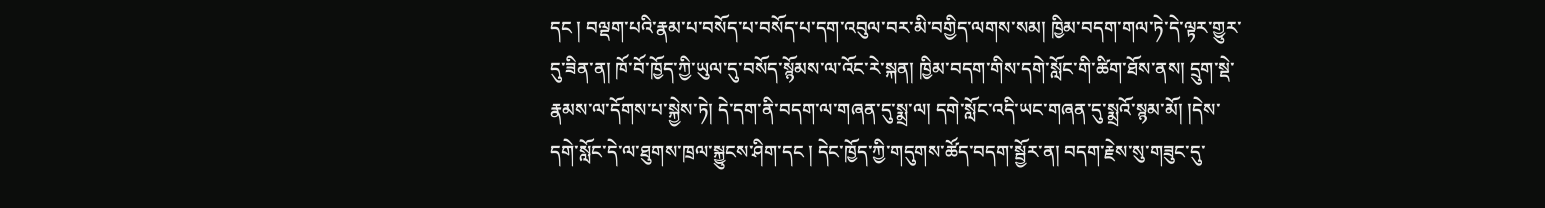དང ། བལྡག་པའི་རྣམ་པ་བསོད་པ་བསོད་པ་དག་འབུལ་བར་མི་བགྱིད་ལགས་སམ། ཁྱིམ་བདག་གལ་ཏེ་དེ་ལྟར་གྱུར་དུ་ཟིན་ན། ཁོ་བོ་ཁྱོད་ཀྱི་ཡུལ་དུ་བསོད་སྙོམས་ལ་འོང་རེ་སྐན། ཁྱིམ་བདག་གིས་དགེ་སློང་གི་ཚིག་ཐོས་ནས། དྲུག་སྡེ་རྣམས་ལ་དོགས་པ་སྐྱེས་ཏེ། དེ་དག་ནི་བདག་ལ་གཞན་དུ་སྨྲ་ལ། དགེ་སློང་འདི་ཡང་གཞན་དུ་སྨྲའོ་སྙམ་མོ། །དེས་དགེ་སློང་དེ་ལ་ཐུགས་ཁྲལ་སྐྱུངས་ཤིག་དང ། དེང་ཁྱོད་ཀྱི་གདུགས་ཚོད་བདག་སྦྱོར་ན། བདག་རྗེས་སུ་གཟུང་དུ་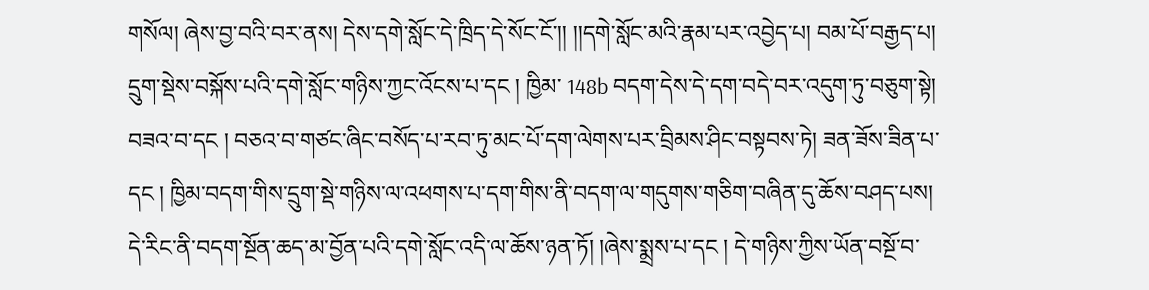གསོལ། ཞེས་བྱ་བའི་བར་ནས། དེས་དགེ་སློང་དེ་ཁྲིད་དེ་སོང་ངོ་།། །།དགེ་སློང་མའི་རྣམ་པར་འབྱེད་པ། བམ་པོ་བརྒྱད་པ། དྲུག་སྡེས་བསྐོས་པའི་དགེ་སློང་གཉིས་ཀྱང་འོངས་པ་དང ། ཁྱིམ་ 148b བདག་དེས་དེ་དག་བདེ་བར་འདུག་ཏུ་བཅུག་སྟེ། བཟའ་བ་དང ། བཅའ་བ་གཙང་ཞིང་བསོད་པ་རབ་ཏུ་མང་པོ་དག་ལེགས་པར་བྲིམས་ཤིང་བསྟབས་ཏེ། ཟན་ཟོས་ཟིན་པ་དང ། ཁྱིམ་བདག་གིས་དྲུག་སྡེ་གཉིས་ལ་འཕགས་པ་དག་གིས་ནི་བདག་ལ་གདུགས་གཅིག་བཞིན་དུ་ཆོས་བཤད་པས། དེ་རིང་ནི་བདག་སྔོན་ཆད་མ་བྱོན་པའི་དགེ་སློང་འདི་ལ་ཆོས་ཉན་ཏོ། །ཞེས་སྨྲས་པ་དང ། དེ་གཉིས་ཀྱིས་ཡོན་བསྔོ་བ་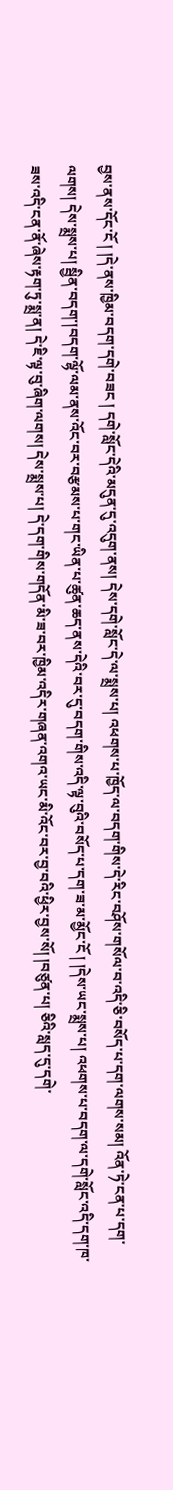བྱས་ནས་དོང་ངོ ། །དེ་ནས་ཁྱིམ་བདག་དགེ་བཟང ། དགེ་སློང་དེའི་མདུན་དུ་འདུག་ནས། དེས་དགེ་སློང་དེ་ལ་སྨྲས་པ། འཕགས་པ་ཁྱོད་ལ་བདག་གིས་དེ་རིང་བཤོས་གསོལ་བ་འདི་ཅི་བསོད་པ་དག་ལགས་སམ། འོན་ཏེ་ངན་པ་དག་ལགས། དེས་སྨྲས་པ། སྦྱིན་བདག་།བདག་ལྷོ་ལམ་ནས་འོང་བར་བརྩམས་པ་གང་ཡིན་པ་ཚུན་ཆད་ནས་དེའི་བར་དུ་བདག་གིས་འདི་ལྟ་བུའི་བསོད་པ་དག་ཟ་མ་མྱོང་ངོ ། །དེས་ཡང་སྨྲས་པ། འཕགས་པ་བདག་ལ་དགེ་སློང་འདི་དག་ཁ་ཟས་འདི་ངན་ནོ་ཞེས་རྟག་ཏུ་སྨྲ་ན། དེ་ཇི་ལྟ་བུ་ཞིག་ལགས། དེས་སྨྲས་པ། དེ་དག་གིས་གདོན་མི་ཟ་བར་ཁྱིམ་འདིར་གཞན་འགའ་ཡང་མི་འོང་བར་བྱ་བའི་ཕྱིར་བྱས་སོ། །བཙུན་པ། ཅིའི་སླད་དུ་དགེ་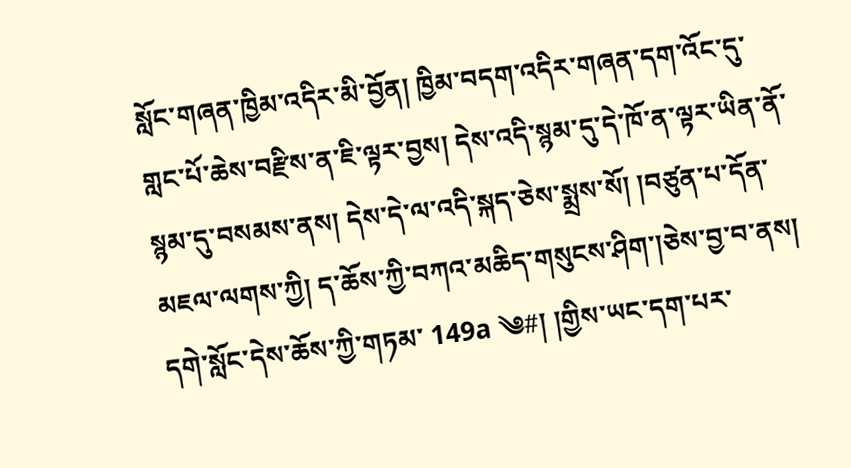སློང་གཞན་ཁྱིམ་འདིར་མི་བྱོན། ཁྱིམ་བདག་འདིར་གཞན་དག་འོང་དུ་གླང་པོ་ཆེས་བརྫིས་ན་ཇི་ལྟར་བྱས། དེས་འདི་སྙམ་དུ་དེ་ཁོ་ན་ལྟར་ཡིན་ནོ་སྙམ་དུ་བསམས་ནས། དེས་དེ་ལ་འདི་སྐད་ཅེས་སྨྲས་སོ། །བཙུན་པ་དོན་མཇལ་ལགས་ཀྱི། ད་ཆོས་ཀྱི་བཀའ་མཆིད་གསུངས་ཤིག་།ཅེས་བྱ་བ་ནས། དགེ་སློང་དེས་ཆོས་ཀྱི་གཏམ་ 149a ༄#། །གྱིས་ཡང་དག་པར་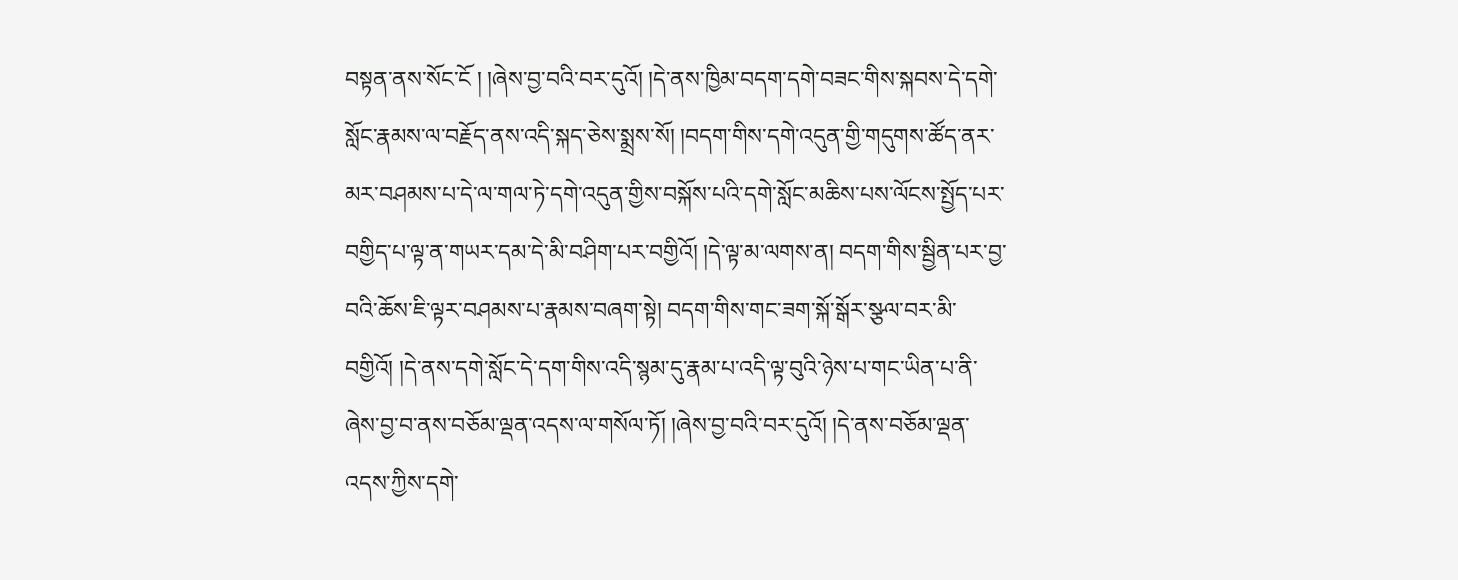བསྟན་ནས་སོང་ངོ ། །ཞེས་བྱ་བའི་བར་དུའོ། །དེ་ནས་ཁྱིམ་བདག་དགེ་བཟང་གིས་སྐབས་དེ་དགེ་སློང་རྣམས་ལ་བརྗོད་ནས་འདི་སྐད་ཅེས་སྨྲས་སོ། །བདག་གིས་དགེ་འདུན་གྱི་གདུགས་ཚོད་ནར་མར་བཤམས་པ་དེ་ལ་གལ་ཏེ་དགེ་འདུན་གྱིས་བསྐོས་པའི་དགེ་སློང་མཆིས་པས་ལོངས་སྤྱོད་པར་བགྱིད་པ་ལྟ་ན་གཡར་དམ་དེ་མི་བཤིག་པར་བགྱིའོ། །དེ་ལྟ་མ་ལགས་ན། བདག་གིས་སྦྱིན་པར་བྱ་བའི་ཆོས་ཇི་ལྟར་བཤམས་པ་རྣམས་བཞག་སྟེ། བདག་གིས་གང་ཟག་སྐོ་སྒོར་སྩལ་བར་མི་བགྱིའོ། །དེ་ནས་དགེ་སློང་དེ་དག་གིས་འདི་སྙམ་དུ་རྣམ་པ་འདི་ལྟ་བུའི་ཉེས་པ་གང་ཡིན་པ་ནི་ཞེས་བྱ་བ་ནས་བཅོམ་ལྡན་འདས་ལ་གསོལ་ཏོ། །ཞེས་བྱ་བའི་བར་དུའོ། །དེ་ནས་བཅོམ་ལྡན་འདས་ཀྱིས་དགེ་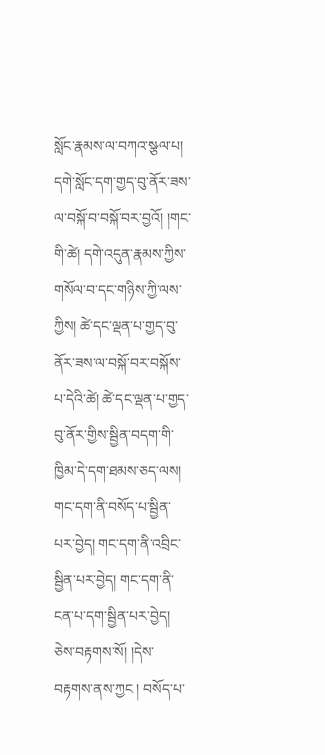སློང་རྣམས་ལ་བཀའ་སྩལ་པ། དགེ་སློང་དག་གྱད་བུ་ནོར་ཟས་ལ་བསྐོ་བ་བསྐོ་བར་བྱའོ། །གང་གི་ཚེ། དགེ་འདུན་རྣམས་ཀྱིས་གསོལ་བ་དང་གཉིས་ཀྱི་ལས་ཀྱིས། ཚེ་དང་ལྡན་པ་གྱད་བུ་ནོར་ཟས་ལ་བསྐོ་བར་བསྐོས་པ་དེའི་ཚེ། ཚེ་དང་ལྡན་པ་གྱད་བུ་ནོར་གྱིས་སྦྱིན་བདག་གི་ཁྱིམ་དེ་དག་ཐམས་ཅད་ལས། གང་དག་ནི་བསོད་པ་སྦྱིན་པར་བྱེད། གང་དག་ནི་འབྲིང་སྦྱིན་པར་བྱེད། གང་དག་ནི་ངན་པ་དག་སྦྱིན་པར་བྱེད། ཅེས་བརྟགས་སོ། །དེས་བརྟགས་ནས་ཀྱང ། བསོད་པ་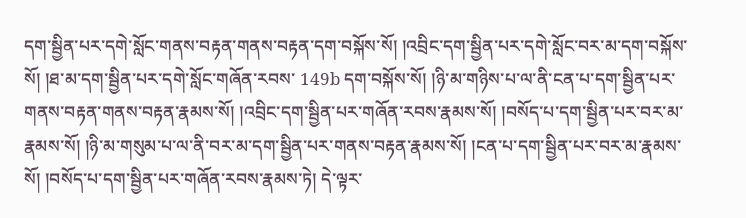དག་སྦྱིན་པར་དགེ་སློང་གནས་བརྟན་གནས་བརྟན་དག་བསྐོས་སོ། །འབྲིང་དག་སྦྱིན་པར་དགེ་སློང་བར་མ་དག་བསྐོས་སོ། །ཐ་མ་དག་སྦྱིན་པར་དགེ་སློང་གཞོན་རབས་ 149b དག་བསྐོས་སོ། །ཉི་མ་གཉིས་པ་ལ་ནི་ངན་པ་དག་སྦྱིན་པར་གནས་བརྟན་གནས་བརྟན་རྣམས་སོ། །འབྲིང་དག་སྦྱིན་པར་གཞོན་རབས་རྣམས་སོ། །བསོད་པ་དག་སྦྱིན་པར་བར་མ་རྣམས་སོ། །ཉི་མ་གསུམ་པ་ལ་ནི་བར་མ་དག་སྦྱིན་པར་གནས་བརྟན་རྣམས་སོ། །ངན་པ་དག་སྦྱིན་པར་བར་མ་རྣམས་སོ། །བསོད་པ་དག་སྦྱིན་པར་གཞོན་རབས་རྣམས་ཏེ། དེ་ལྟར་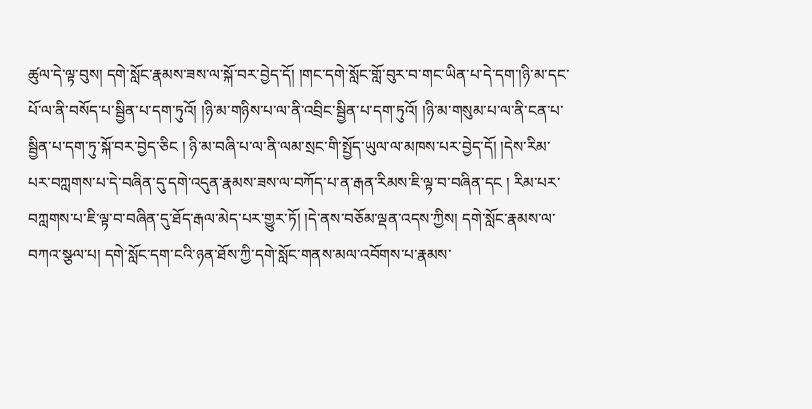ཚུལ་དེ་ལྟ་བུས། དགེ་སློང་རྣམས་ཟས་ལ་སྐོ་བར་བྱེད་དོ། །གང་དགེ་སློང་གློ་བུར་བ་གང་ཡིན་པ་དེ་དག་།ཉི་མ་དང་པོ་ལ་ནི་བསོད་པ་སྦྱིན་པ་དག་ཏུའོ། །ཉི་མ་གཉིས་པ་ལ་ནི་འབྲིང་སྦྱིན་པ་དག་ཏུའོ། །ཉི་མ་གསུམ་པ་ལ་ནི་ངན་པ་སྦྱིན་པ་དག་ཏུ་སྐོ་བར་བྱེད་ཅིང ། ཉི་མ་བཞི་པ་ལ་ནི་ལམ་སྲང་གི་སྤྱོད་ཡུལ་ལ་མཁས་པར་བྱེད་དོ། །དེས་རིམ་པར་བཀླགས་པ་དེ་བཞིན་དུ་དགེ་འདུན་རྣམས་ཟས་ལ་བཀོད་པ་ན་རྒན་རིམས་ཇི་ལྟ་བ་བཞིན་དང ། རིམ་པར་བཀླགས་པ་ཇི་ལྟ་བ་བཞིན་དུ་ཐོད་རྒལ་མེད་པར་གྱུར་ཏོ། །དེ་ནས་བཅོམ་ལྡན་འདས་ཀྱིས། དགེ་སློང་རྣམས་ལ་བཀའ་སྩལ་པ། དགེ་སློང་དག་ངའི་ཉན་ཐོས་ཀྱི་དགེ་སློང་གནས་མལ་འབོགས་པ་རྣམས་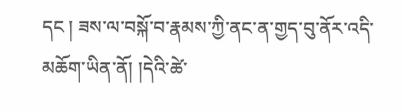དང ། ཟས་ལ་བསྐོ་བ་རྣམས་ཀྱི་ནང་ན་གྱད་བུ་ནོར་འདི་མཆོག་ཡིན་ནོ། །དེའི་ཚེ་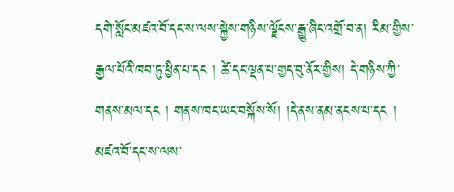དགེ་སློང་མཛའ་བོ་དང་ས་ལས་སྐྱེས་གཉིས་ལྗོངས་རྒྱུ་ཞིང་འགྲོ་བ་ན། རིམ་གྱིས་རྒྱལ་པོའི་ཁབ་ཏུ་ཕྱིན་པ་དང ། ཚེ་དང་ལྡན་པ་གྱད་བུ་ནོར་གྱིས། དེ་གཉིས་ཀྱི་གནས་མལ་དང ། གནས་ཁང་ཡང་བསྐོས་སོ། །དེ་ནས་ནམ་ནངས་པ་དང ། མཛའ་བོ་དང་ས་ལས་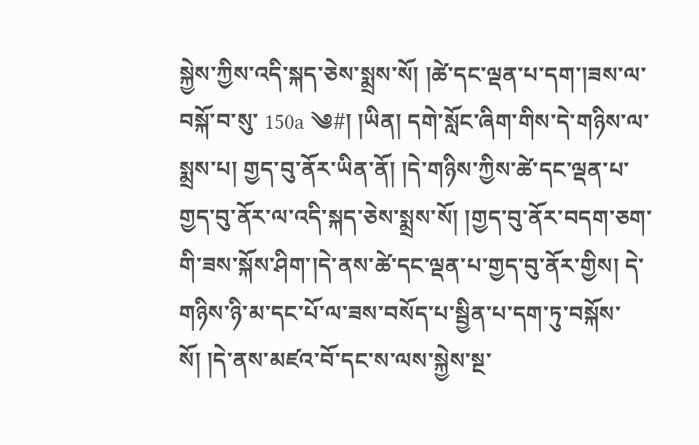སྐྱེས་ཀྱིས་འདི་སྐད་ཅེས་སྨྲས་སོ། །ཚེ་དང་ལྡན་པ་དག་།ཟས་ལ་བསྐོ་བ་སུ་ 150a ༄#། །ཡིན། དགེ་སློང་ཞིག་གིས་དེ་གཉིས་ལ་སྨྲས་པ། གྱད་བུ་ནོར་ཡིན་ནོ། །དེ་གཉིས་ཀྱིས་ཚེ་དང་ལྡན་པ་གྱད་བུ་ནོར་ལ་འདི་སྐད་ཅེས་སྨྲས་སོ། །གྱད་བུ་ནོར་བདག་ཅག་གི་ཟས་སྐོས་ཤིག་།དེ་ནས་ཚེ་དང་ལྡན་པ་གྱད་བུ་ནོར་གྱིས། དེ་གཉིས་ཉི་མ་དང་པོ་ལ་ཟས་བསོད་པ་སྦྱིན་པ་དག་ཏུ་བསྐོས་སོ། །དེ་ནས་མཛའ་བོ་དང་ས་ལས་སྐྱེས་སྔ་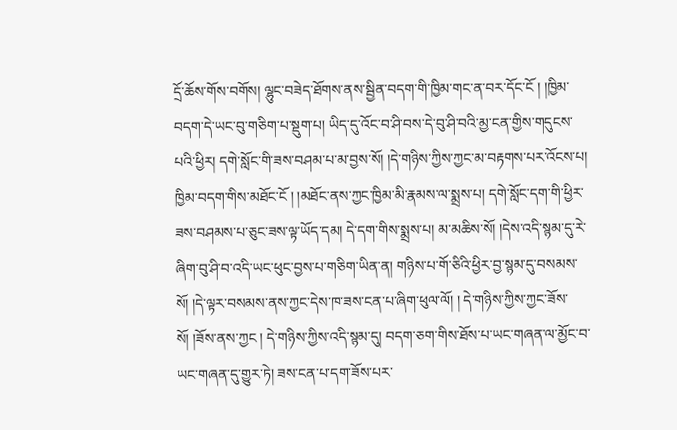དྲོ་ཆོས་གོས་བགོས། ལྷུང་བཟེད་ཐོགས་ནས་སྦྱིན་བདག་གི་ཁྱིམ་གང་ན་བར་དོང་ངོ ། །ཁྱིམ་བདག་དེ་ཡང་བུ་གཅིག་པ་སྡུག་པ། ཡིད་དུ་འོང་བ་ཤི་བས་དེ་བུ་ཤི་བའི་མྱ་ངན་གྱིས་གདུངས་པའི་ཕྱིར། དགེ་སློང་གི་ཟས་བཤམ་པ་མ་བྱས་སོ། །དེ་གཉིས་ཀྱིས་ཀྱང་མ་བརྟགས་པར་འོངས་པ། ཁྱིམ་བདག་གིས་མཐོང་ངོ ། །མཐོང་ནས་ཀྱང་ཁྱིམ་མི་རྣམས་ལ་སྨྲས་པ། དགེ་སློང་དག་གི་ཕྱིར་ཟས་བཤམས་པ་ཅུང་ཟས་ལྟ་ཡོད་དམ། དེ་དག་གིས་སྨྲས་པ། མ་མཆིས་སོ། །དེས་འདི་སྙམ་དུ་རེ་ཞིག་བུ་ཤི་བ་འདི་ཡང་ཕུང་བྱས་པ་གཅིག་ཡིན་ན། གཉིས་པ་གོ་ཅིའི་ཕྱིར་བྱ་སྙམ་དུ་བསམས་སོ། །དེ་ལྟར་བསམས་ནས་ཀྱང་དེས་ཁ་ཟས་ངན་པ་ཞིག་ཕུལ་ལོ། ། དེ་གཉིས་ཀྱིས་ཀྱང་ཟོས་སོ། །ཟོས་ནས་ཀྱང ། དེ་གཉིས་ཀྱིས་འདི་སྙམ་དུ། བདག་ཅག་གིས་ཐོས་པ་ཡང་གཞན་ལ་མྱོང་བ་ཡང་གཞན་དུ་གྱུར་ཏེ། ཟས་ངན་པ་དག་ཟོས་པར་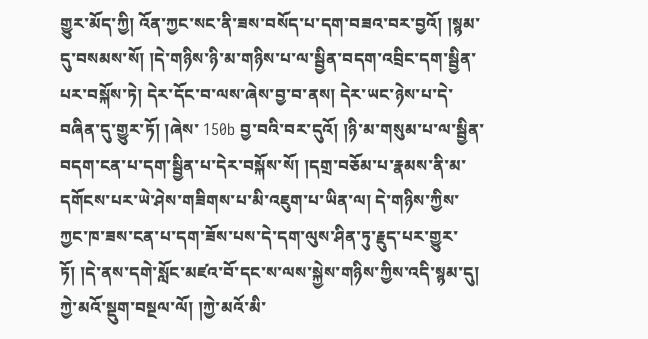གྱུར་མོད་ཀྱི། འོན་ཀྱང་སང་ནི་ཟས་བསོད་པ་དག་བཟའ་བར་བྱའོ། །སྙམ་དུ་བསམས་སོ། །དེ་གཉིས་ཉི་མ་གཉིས་པ་ལ་སྦྱིན་བདག་འབྲིང་དག་སྦྱིན་པར་བསྐོས་ཏེ། དེར་དོང་བ་ལས་ཞེས་བྱ་བ་ནས། དེར་ཡང་ཉེས་པ་དེ་བཞིན་དུ་གྱུར་ཏོ། །ཞེས་ 150b བྱ་བའི་བར་དུའོ། །ཉི་མ་གསུམ་པ་ལ་སྦྱིན་བདག་ངན་པ་དག་སྦྱིན་པ་དེར་བསྐོས་སོ། །དགྲ་བཅོམ་པ་རྣམས་ནི་མ་དགོངས་པར་ཡེ་ཤེས་གཟིགས་པ་མི་འཇུག་པ་ཡིན་ལ། དེ་གཉིས་ཀྱིས་ཀྱང་ཁ་ཟས་ངན་པ་དག་ཟོས་པས་དེ་དག་ལུས་ཤིན་ཏུ་རྗུད་པར་གྱུར་ཏོ། །དེ་ནས་དགེ་སློང་མཛའ་བོ་དང་ས་ལས་སྐྱེས་གཉིས་ཀྱིས་འདི་སྙམ་དུ། ཀྱེ་མའོ་སྡུག་བསྔལ་ལོ། །ཀྱེ་མའོ་མི་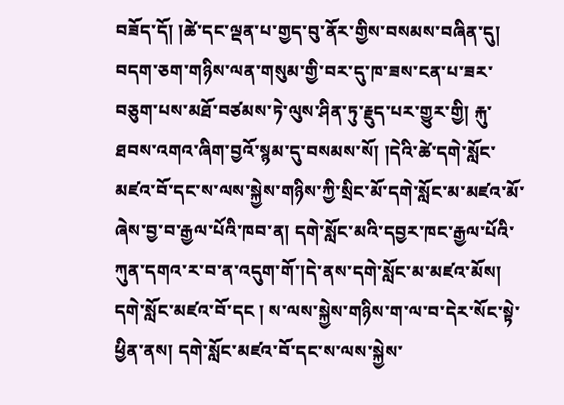བཟོད་དོ། །ཚེ་དང་ལྡན་པ་གྱད་བུ་ནོར་གྱིས་བསམས་བཞིན་དུ། བདག་ཅག་གཉིས་ལན་གསུམ་གྱི་བར་དུ་ཁ་ཟས་ངན་པ་ཟར་བཅུག་པས་མཐོ་བཙམས་ཏེ་ལུས་ཤིན་ཏུ་རྗུད་པར་གྱུར་གྱི། རྐུ་ཐབས་འགའ་ཞིག་བྱའོ་སྙམ་དུ་བསམས་སོ། །དེའི་ཚེ་དགེ་སློང་མཛའ་བོ་དང་ས་ལས་སྐྱེས་གཉིས་ཀྱི་སྲིང་མོ་དགེ་སློང་མ་མཛའ་མོ་ཞེས་བྱ་བ་རྒྱལ་པོའི་ཁབ་ན། དགེ་སློང་མའི་དབྱར་ཁང་རྒྱལ་པོའི་ཀུན་དགའ་ར་བ་ན་འདུག་གོ་།དེ་ནས་དགེ་སློང་མ་མཛའ་མོས། དགེ་སློང་མཛའ་བོ་དང ། ས་ལས་སྐྱེས་གཉིས་ག་ལ་བ་དེར་སོང་སྟེ་ཕྱིན་ནས། དགེ་སློང་མཛའ་བོ་དང་ས་ལས་སྐྱེས་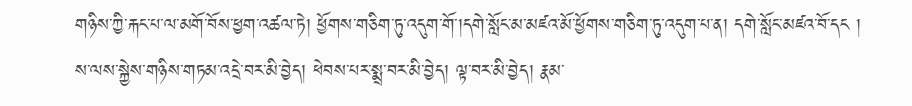གཉིས་ཀྱི་རྐང་པ་ལ་མགོ་བོས་ཕྱག་འཚལ་ཏེ། ཕྱོགས་གཅིག་ཏུ་འདུག་གོ་།དགེ་སློང་མ་མཛའ་མོ་ཕྱོགས་གཅིག་ཏུ་འདུག་པ་ན། དགེ་སློང་མཛའ་བོ་དང ། ས་ལས་སྐྱེས་གཉིས་གཏམ་འདྲེ་བར་མི་བྱེད། ཕེབས་པར་སྨྲ་བར་མི་བྱེད། ལྟ་བར་མི་བྱེད། རྣམ་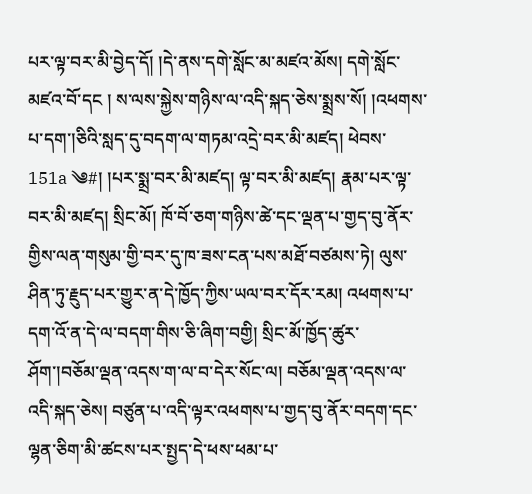པར་ལྟ་བར་མི་བྱེད་དོ། །དེ་ནས་དགེ་སློང་མ་མཛའ་མོས། དགེ་སློང་མཛའ་བོ་དང ། ས་ལས་སྐྱེས་གཉིས་ལ་འདི་སྐད་ཅེས་སྨྲས་སོ། །འཕགས་པ་དག་།ཅིའི་སླད་དུ་བདག་ལ་གཏམ་འདྲེ་བར་མི་མཛད། ཕེབས་ 151a ༄#། །པར་སྨྲ་བར་མི་མཛད། ལྟ་བར་མི་མཛད། རྣམ་པར་ལྟ་བར་མི་མཛད། སྲིང་མོ། ཁོ་བོ་ཅག་གཉིས་ཚེ་དང་ལྡན་པ་གྱད་བུ་ནོར་གྱིས་ལན་གསུམ་གྱི་བར་དུ་ཁ་ཟས་ངན་པས་མཐོ་བཙམས་ཏེ། ལུས་ཤིན་ཏུ་རྗུད་པར་གྱུར་ན་དེ་ཁྱོད་ཀྱིས་ཡལ་བར་དོར་རམ། འཕགས་པ་དག་འོ་ན་དེ་ལ་བདག་གིས་ཅི་ཞིག་བགྱི། སྲིང་མོ་ཁྱོད་ཚུར་ཤོག་།བཅོམ་ལྡན་འདས་ག་ལ་བ་དེར་སོང་ལ། བཅོམ་ལྡན་འདས་ལ་འདི་སྐད་ཅེས། བཙུན་པ་འདི་ལྟར་འཕགས་པ་གྱད་བུ་ནོར་བདག་དང་ལྷན་ཅིག་མི་ཚངས་པར་སྤྱད་དེ་ཕས་ཕམ་པ་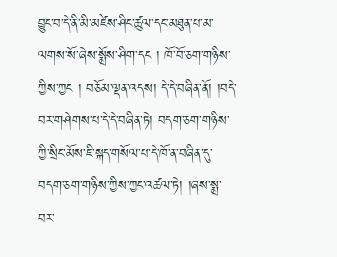བྱུང་བ་དེ་ནི་མི་མཛེས་ཤིང་ཚུལ་དང་མཐུན་པ་མ་ལགས་སོ་ཞེས་སྨྲོས་ཤིག་དང ། ཁོ་བོ་ཅག་གཉིས་ཀྱིས་ཀྱང ། བཅོམ་ལྡན་འདས། དེ་དེ་བཞིན་ནོ། །བདེ་བར་གཤེགས་པ་དེ་དེ་བཞིན་ཏེ། བདག་ཅག་གཉིས་ཀྱི་སྲིང་མོས་ཇི་སྐད་གསོལ་པ་དེ་ཁོ་ན་བཞིན་དུ་བདག་ཅག་གཉིས་ཀྱིས་ཀྱང་འཚལ་ཏེ། །ཞས་སྨྲ་བར་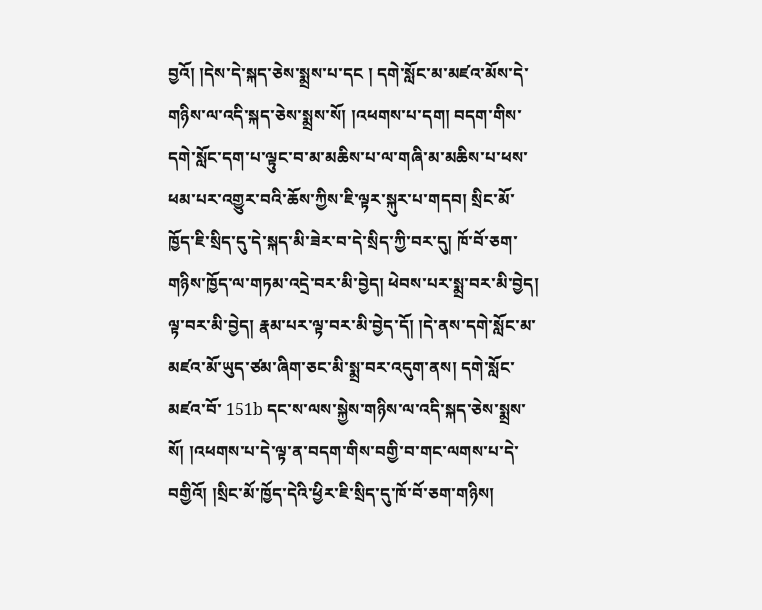བྱའོ། །དེས་དེ་སྐད་ཅེས་སྨྲས་པ་དང ། དགེ་སློང་མ་མཛའ་མོས་དེ་གཉིས་ལ་འདི་སྐད་ཅེས་སྨྲས་སོ། །འཕགས་པ་དག། བདག་གིས་དགེ་སློང་དག་པ་ལྟུང་བ་མ་མཆིས་པ་ལ་གཞི་མ་མཆིས་པ་ཕས་ཕམ་པར་འགྱུར་བའི་ཆོས་ཀྱིས་ཇི་ལྟར་སྐུར་པ་གདབ། སྲིང་མོ་ཁྱོད་ཇི་སྲིད་དུ་དེ་སྐད་མི་ཟེར་བ་དེ་སྲིད་ཀྱི་བར་དུ། ཁོ་བོ་ཅག་གཉིས་ཁྱོད་ལ་གཏམ་འདྲེ་བར་མི་བྱེད། ཕེབས་པར་སྨྲ་བར་མི་བྱེད། ལྟ་བར་མི་བྱེད། རྣམ་པར་ལྟ་བར་མི་བྱེད་དོ། །དེ་ནས་དགེ་སློང་མ་མཛའ་མོ་ཡུད་ཙམ་ཞིག་ཅང་མི་སྨྲ་བར་འདུག་ནས། དགེ་སློང་མཛའ་བོ་ 151b དང་ས་ལས་སྐྱེས་གཉིས་ལ་འདི་སྐད་ཅེས་སྨྲས་སོ། །འཕགས་པ་དེ་ལྟ་ན་བདག་གིས་བགྱི་བ་གང་ལགས་པ་དེ་བགྱིའོ། །སྲིང་མོ་ཁྱོད་དེའི་ཕྱིར་ཇི་སྲིད་དུ་ཁོ་བོ་ཅག་གཉིས།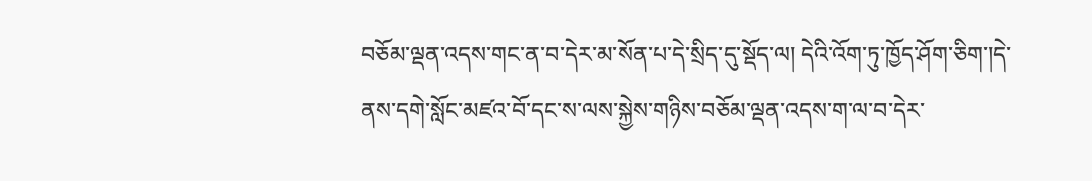བཅོམ་ལྡན་འདས་གང་ན་བ་དེར་མ་སོན་པ་དེ་སྲིད་དུ་སྡོད་ལ། དེའི་འོག་ཏུ་ཁྱོད་ཤོག་ཅིག་།དེ་ནས་དགེ་སློང་མཛའ་བོ་དང་ས་ལས་སྐྱེས་གཉིས་བཅོམ་ལྡན་འདས་ག་ལ་བ་དེར་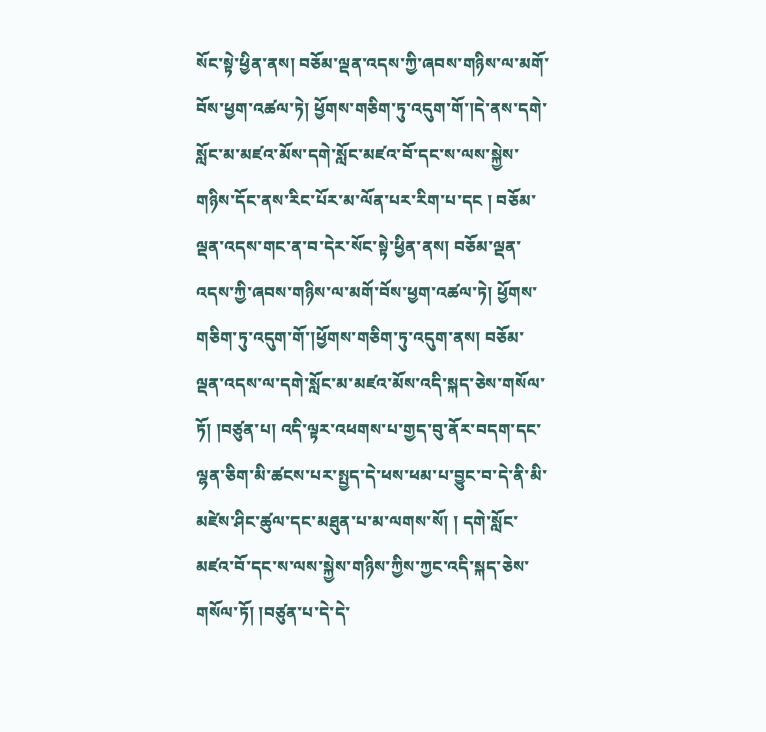སོང་སྟེ་ཕྱིན་ནས། བཅོམ་ལྡན་འདས་ཀྱི་ཞབས་གཉིས་ལ་མགོ་བོས་ཕྱག་འཚལ་ཏེ། ཕྱོགས་གཅིག་ཏུ་འདུག་གོ་།དེ་ནས་དགེ་སློང་མ་མཛའ་མོས་དགེ་སློང་མཛའ་བོ་དང་ས་ལས་སྐྱེས་གཉིས་དོང་ནས་རིང་པོར་མ་ལོན་པར་རིག་པ་དང ། བཅོམ་ལྡན་འདས་གང་ན་བ་དེར་སོང་སྟེ་ཕྱིན་ནས། བཅོམ་ལྡན་འདས་ཀྱི་ཞབས་གཉིས་ལ་མགོ་བོས་ཕྱག་འཚལ་ཏེ། ཕྱོགས་གཅིག་ཏུ་འདུག་གོ་།ཕྱོགས་གཅིག་ཏུ་འདུག་ནས། བཅོམ་ལྡན་འདས་ལ་དགེ་སློང་མ་མཛའ་མོས་འདི་སྐད་ཅེས་གསོལ་ཏོ། །བཙུན་པ། འདི་ལྟར་འཕགས་པ་གྱད་བུ་ནོར་བདག་དང་ལྷན་ཅིག་མི་ཚངས་པར་སྤྱད་དེ་ཕས་ཕམ་པ་བྱུང་བ་དེ་ནི་མི་མཛེས་ཤིང་ཚུལ་དང་མཐུན་པ་མ་ལགས་སོ། ། དགེ་སློང་མཛའ་བོ་དང་ས་ལས་སྐྱེས་གཉིས་ཀྱིས་ཀྱང་འདི་སྐད་ཅེས་གསོལ་ཏོ། །བཙུན་པ་དེ་དེ་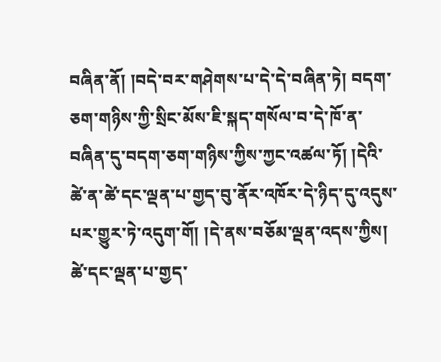བཞིན་ནོ། །བདེ་བར་གཤེགས་པ་དེ་དེ་བཞིན་ཏེ། བདག་ཅག་གཉིས་ཀྱི་སྲིང་མོས་ཇི་སྐད་གསོལ་བ་དེ་ཁོ་ན་བཞིན་དུ་བདག་ཅག་གཉིས་ཀྱིས་ཀྱང་འཚལ་ཏོ། །དེའི་ཚེ་ན་ཚེ་དང་ལྡན་པ་གྱད་བུ་ནོར་འཁོར་དེ་ཉིད་དུ་འདུས་པར་གྱུར་ཏེ་འདུག་གོ། །དེ་ནས་བཅོམ་ལྡན་འདས་ཀྱིས། ཚེ་དང་ལྡན་པ་གྱད་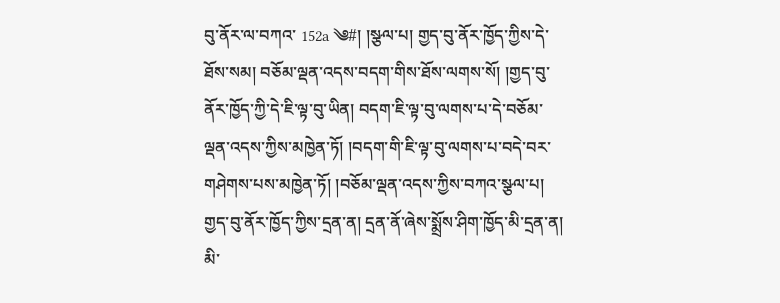བུ་ནོར་ལ་བཀའ་ 152a ༄#། །སྩལ་པ། གྱད་བུ་ནོར་ཁྱོད་ཀྱིས་དེ་ཐོས་སམ། བཅོམ་ལྡན་འདས་བདག་གིས་ཐོས་ལགས་སོ། །གྱད་བུ་ནོར་ཁྱོད་ཀྱི་དེ་ཇི་ལྟ་བུ་ཡིན། བདག་ཇི་ལྟ་བུ་ལགས་པ་དེ་བཅོམ་ལྡན་འདས་ཀྱིས་མཁྱེན་ཏོ། །བདག་གི་ཇི་ལྟ་བུ་ལགས་པ་བདེ་བར་གཤེགས་པས་མཁྱེན་ཏོ། །བཅོམ་ལྡན་འདས་ཀྱིས་བཀའ་སྩལ་པ། གྱད་བུ་ནོར་ཁྱོད་ཀྱིས་དྲན་ན། དྲན་ནོ་ཞེས་སྨྲོས་ཤིག་ཁྱོད་མི་དྲན་ན། མི་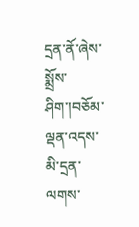དྲན་ནོ་ཞེས་སྨྲོས་ཤིག་།བཅོམ་ལྡན་འདས་མི་དྲན་ལགས་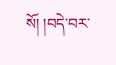སོ། །བདེ་བར་